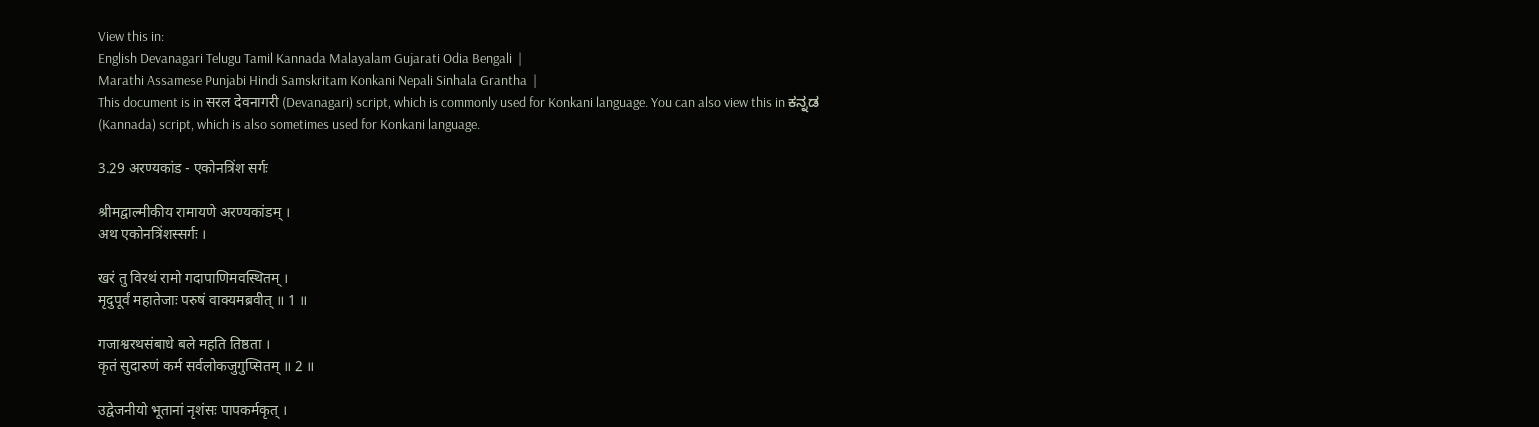View this in:
English Devanagari Telugu Tamil Kannada Malayalam Gujarati Odia Bengali  |
Marathi Assamese Punjabi Hindi Samskritam Konkani Nepali Sinhala Grantha  |
This document is in सरल देवनागरी (Devanagari) script, which is commonly used for Konkani language. You can also view this in ಕನ್ನಡ (Kannada) script, which is also sometimes used for Konkani language.

3.29 अरण्यकांड - एकोनत्रिंश सर्गः

श्रीमद्वाल्मीकीय रामायणे अरण्यकांडम् ।
अथ एकोनत्रिंशस्सर्गः ।

खरं तु विरथं रामो गदापाणिमवस्थितम् ।
मृदुपूर्वं महातेजाः परुषं वाक्यमब्रवीत् ॥ 1 ॥

गजाश्वरथसंबाधे बले महति तिष्ठता ।
कृतं सुदारुणं कर्म सर्वलोकजुगुप्सितम् ॥ 2 ॥

उद्वेजनीयो भूतानां नृशंसः पापकर्मकृत् ।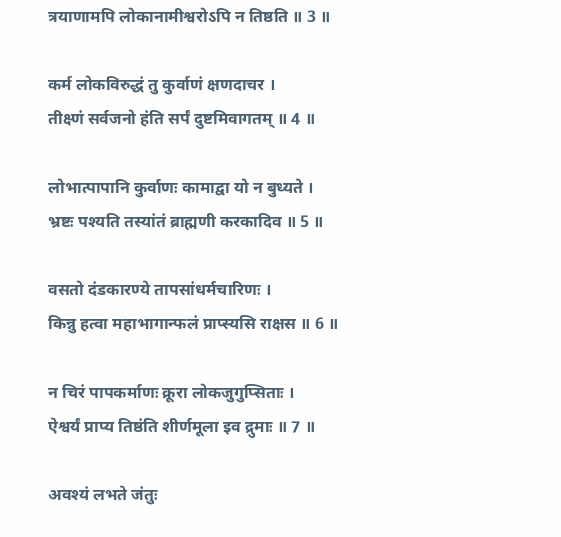त्रयाणामपि लोकानामीश्वरोऽपि न तिष्ठति ॥ 3 ॥

कर्म लोकविरुद्धं तु कुर्वाणं क्षणदाचर ।
तीक्ष्णं सर्वजनो हंति सर्पं दुष्टमिवागतम् ॥ 4 ॥

लोभात्पापानि कुर्वाणः कामाद्वा यो न बुध्यते ।
भ्रष्टः पश्यति तस्यांतं ब्राह्मणी करकादिव ॥ 5 ॥

वसतो दंडकारण्ये तापसांधर्मचारिणः ।
किन्नु हत्वा महाभागान्फलं प्राप्स्यसि राक्षस ॥ 6 ॥

न चिरं पापकर्माणः क्रूरा लोकजुगुप्सिताः ।
ऐश्वर्यं प्राप्य तिष्ठंति शीर्णमूला इव द्रुमाः ॥ 7 ॥

अवश्यं लभते जंतुः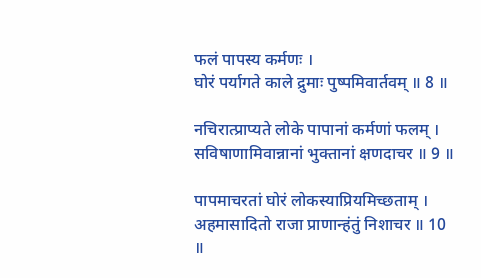फलं पापस्य कर्मणः ।
घोरं पर्यागते काले द्रुमाः पुष्पमिवार्तवम् ॥ 8 ॥

नचिरात्प्राप्यते लोके पापानां कर्मणां फलम् ।
सविषाणामिवान्नानां भुक्तानां क्षणदाचर ॥ 9 ॥

पापमाचरतां घोरं लोकस्याप्रियमिच्छताम् ।
अहमासादितो राजा प्राणान्हंतुं निशाचर ॥ 10 ॥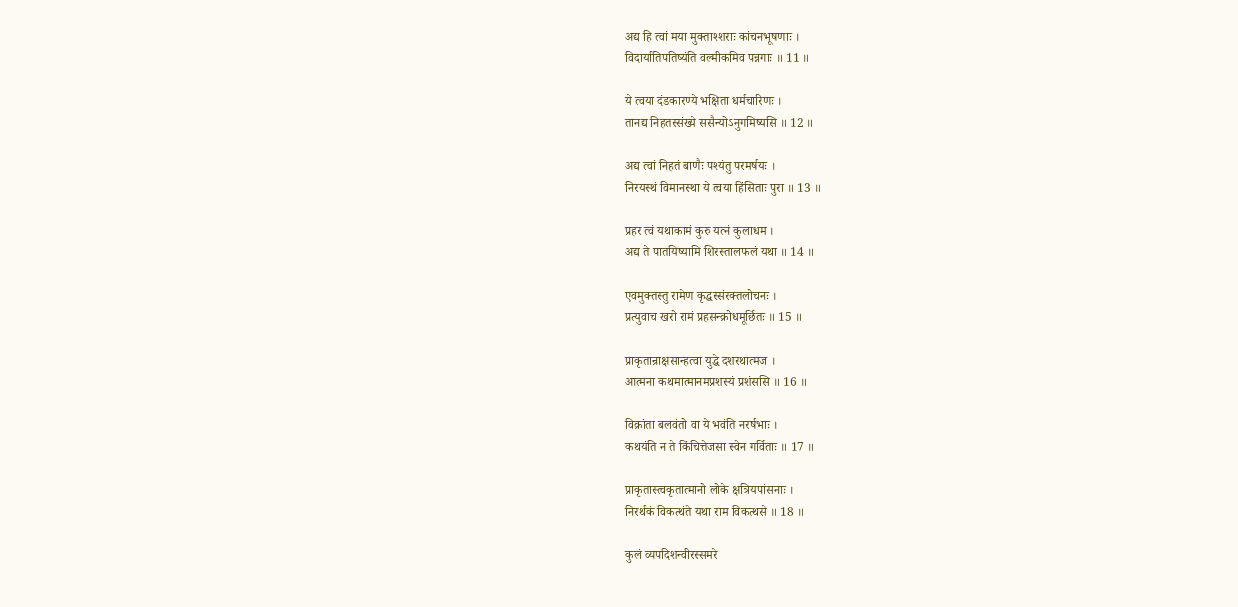अद्य हि त्वां मया मुक्ताश्शराः कांचनभूषणाः ।
विदार्यातिपतिष्यंति वल्मीकमिव पन्नगाः ॥ 11 ॥

ये त्वया दंडकारण्ये भक्षिता धर्मचारिणः ।
तानद्य निहतस्संख्ये ससैन्योऽनुगमिष्यसि ॥ 12 ॥

अद्य त्वां निहतं बाणैः पश्यंतु परमर्षयः ।
निरयस्थं विमानस्था ये त्वया हिंसिताः पुरा ॥ 13 ॥

प्रहर त्वं यथाकामं कुरु यत्नं कुलाधम ।
अद्य ते पातयिष्यामि शिरस्तालफलं यथा ॥ 14 ॥

एवमुक्तस्तु रामेण कृद्धस्संरक्तलोचनः ।
प्रत्युवाच खरो रामं प्रहसन्क्रोधमूर्छितः ॥ 15 ॥

प्राकृतान्राक्षसान्हत्वा युद्धे दशरथात्मज ।
आत्मना कथमात्मानमप्रशस्यं प्रशंससि ॥ 16 ॥

विक्रांता बलवंतो वा ये भवंति नरर्षभाः ।
कथयंति न ते किंचित्तेजसा स्वेन गर्विताः ॥ 17 ॥

प्राकृतास्त्वकृतात्मानो लोके क्षत्रियपांसनाः ।
निरर्थकं विकत्थंते यथा राम विकत्थसे ॥ 18 ॥

कुलं व्यपदिशन्वीरस्समरे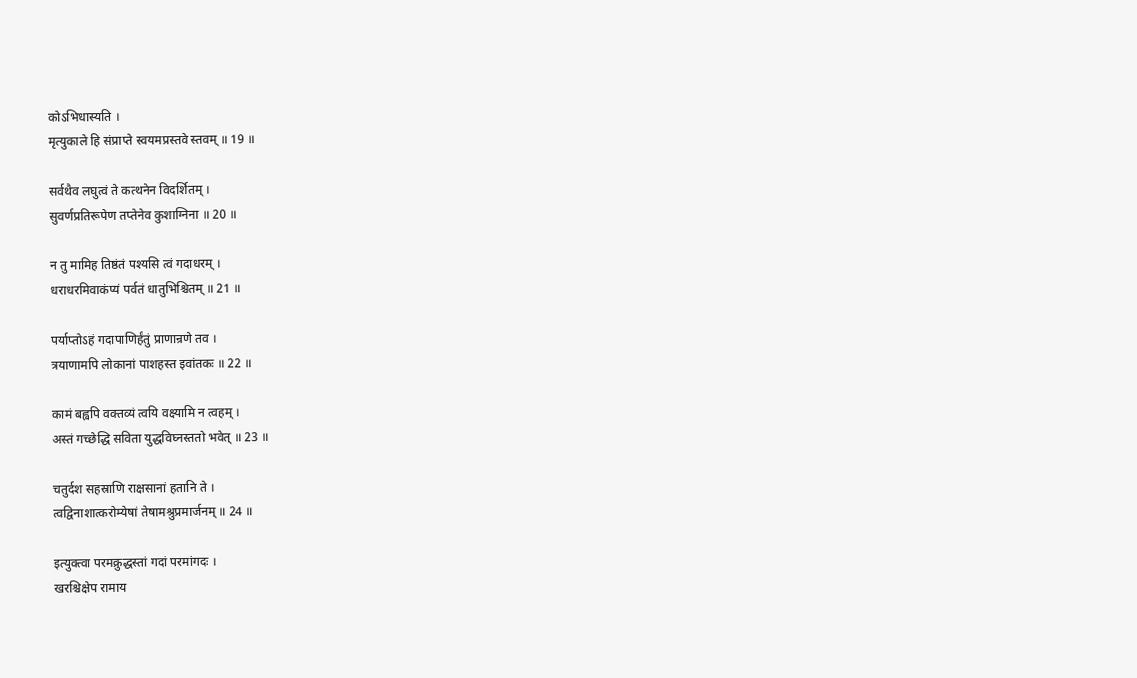कोऽभिधास्यति ।
मृत्युकाले हि संप्राप्ते स्वयमप्रस्तवे स्तवम् ॥ 19 ॥

सर्वथैव लघुत्वं ते कत्थनेन विदर्शितम् ।
सुवर्णप्रतिरूपेण तप्तेनेव कुशाग्निना ॥ 20 ॥

न तु मामिह तिष्ठंतं पश्यसि त्वं गदाधरम् ।
धराधरमिवाकंप्यं पर्वतं धातुभिश्चितम् ॥ 21 ॥

पर्याप्तोऽहं गदापाणिर्हंतुं प्राणान्रणे तव ।
त्रयाणामपि लोकानां पाशहस्त इवांतकः ॥ 22 ॥

कामं बह्वपि वक्तव्यं त्वयि वक्ष्यामि न त्वहम् ।
अस्तं गच्छेद्धि सविता युद्धविघ्नस्ततो भवेत् ॥ 23 ॥

चतुर्दश सहस्राणि राक्षसानां हतानि ते ।
त्वद्विनाशात्करोम्येषां तेषामश्रुप्रमार्जनम् ॥ 24 ॥

इत्युक्त्वा परमक्रुद्धस्तां गदां परमांगदः ।
खरश्चिक्षेप रामाय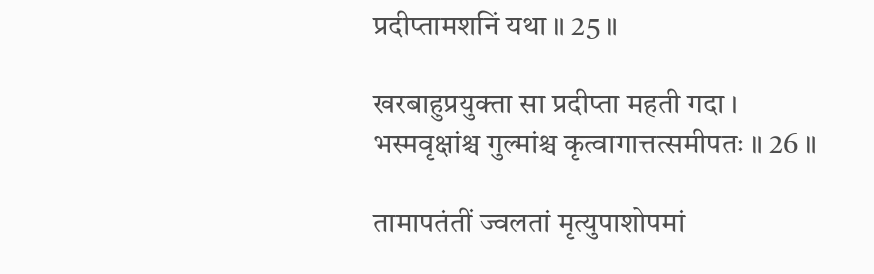प्रदीप्तामशनिं यथा ॥ 25 ॥

खरबाहुप्रयुक्ता सा प्रदीप्ता महती गदा ।
भस्मवृक्षांश्च गुल्मांश्च कृत्वागात्तत्समीपतः ॥ 26 ॥

तामापतंतीं ज्वलतां मृत्युपाशोपमां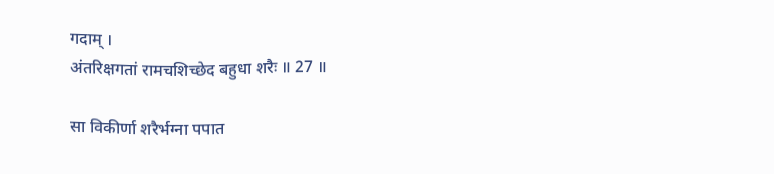गदाम् ।
अंतरिक्षगतां रामचशिच्छेद बहुधा शरैः ॥ 27 ॥

सा विकीर्णा शरैर्भग्ना पपात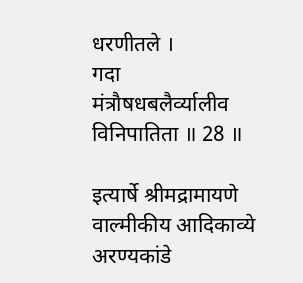धरणीतले ।
गदा मंत्रौषधबलैर्व्यालीव विनिपातिता ॥ 28 ॥

इत्यार्षे श्रीमद्रामायणे वाल्मीकीय आदिकाव्ये अरण्यकांडे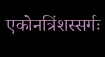एकोनत्रिंशस्सर्गः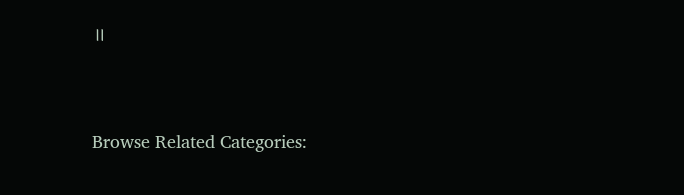॥




Browse Related Categories: